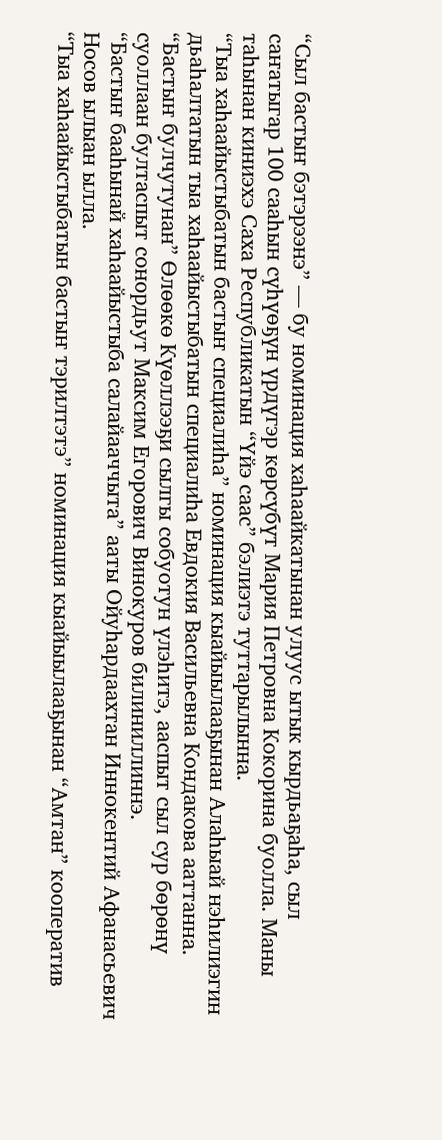“Сыл бастыҥ бэтэрээнэ” — бу номинация хаһаайкатынан улуус ытык кырдьаҕаһа, сыл саҥатыгар 100 сааһын сүһүөҕүн үрдүгэр көрсүбүт Мария Петровна Кокорина буолла. Маны таһынан киниэхэ Саха Республикатын “Үйэ саас” бэлиэтэ туттарылынна.
“Тыа хаһаайыстыбатын бастыҥ специалиһа” номинация кыайыылааҕынан Алаһыай нэһилиэгин дьаһалтатын тыа хаһаайыстыбатын специалиһа Евдокия Васильевна Кондакова ааттанна.
“Бастыҥ булчутунан” Өлөөкө Күөллээҕи сылгы собуотун үлэһитэ, ааспыт сыл сур бөрөнү суоллаан бултаспыт сонордьут Максим Егорович Винокуров билиниллиннэ.
“Бастыҥ бааһынай хаһаайыстыба салайааччыта” ааты Ойуһардаахтан Иннокентий Афанасьевич Носов ылыан ылла.
“Тыа хаһаайыстыбатын бастыҥ тэрилтэтэ” номинация кыайыылааҕынан “Амтан” кооператив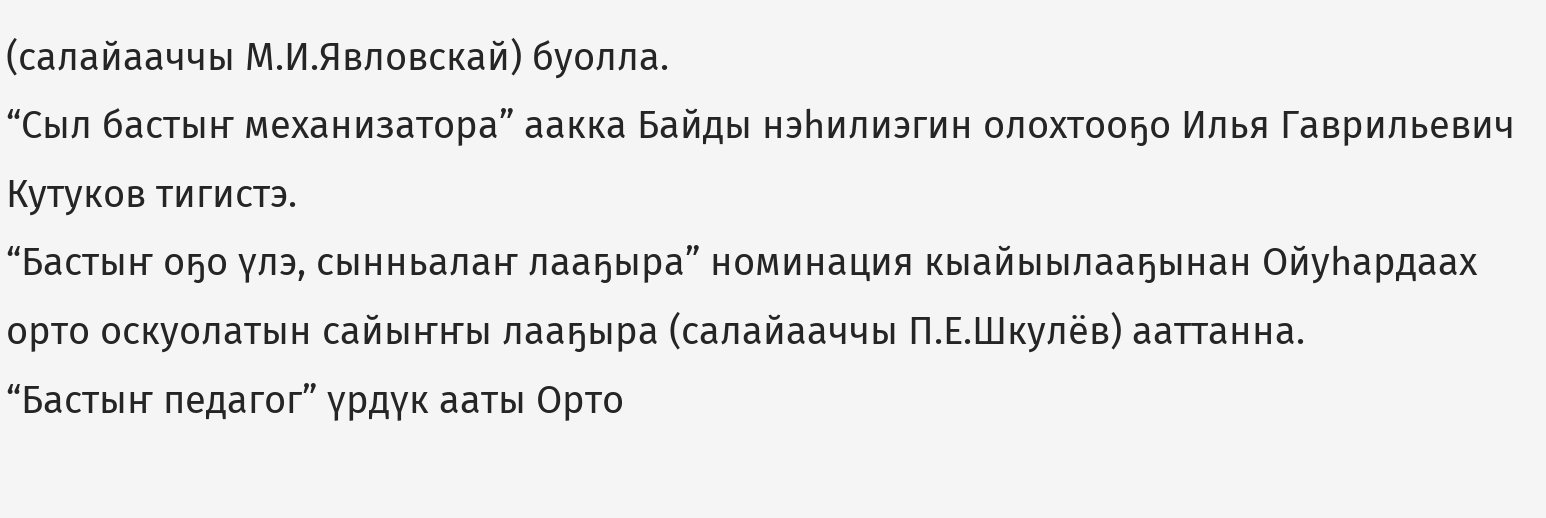(салайааччы М.И.Явловскай) буолла.
“Сыл бастыҥ механизатора” аакка Байды нэһилиэгин олохтооҕо Илья Гаврильевич Кутуков тигистэ.
“Бастыҥ оҕо үлэ, сынньалаҥ лааҕыра” номинация кыайыылааҕынан Ойуһардаах орто оскуолатын сайыҥҥы лааҕыра (салайааччы П.Е.Шкулёв) ааттанна.
“Бастыҥ педагог” үрдүк ааты Орто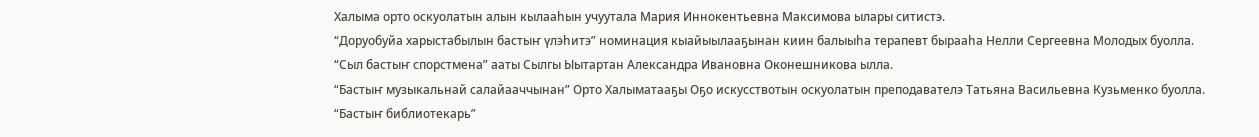Халыма орто оскуолатын алын кылааһын учуутала Мария Иннокентьевна Максимова ылары ситистэ.
“Доруобуйа харыстабылын бастыҥ үлэһитэ” номинация кыайыылааҕынан киин балыыһа терапевт бырааһа Нелли Сергеевна Молодых буолла.
“Сыл бастыҥ спорстмена” ааты Сылгы Ыытартан Александра Ивановна Оконешникова ылла.
“Бастыҥ музыкальнай салайааччынан” Орто Халыматааҕы Оҕо искусствотын оскуолатын преподавателэ Татьяна Васильевна Кузьменко буолла.
“Бастыҥ библиотекарь”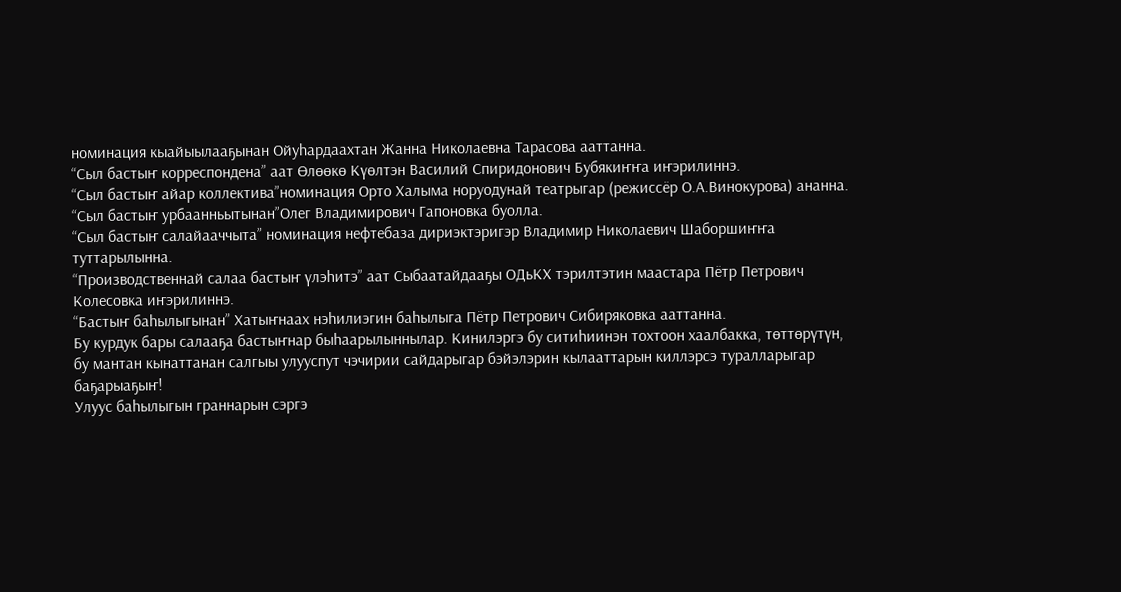номинация кыайыылааҕынан Ойуһардаахтан Жанна Николаевна Тарасова ааттанна.
“Сыл бастыҥ корреспондена” аат Өлөөкө Күөлтэн Василий Спиридонович Бубякиҥҥа иҥэрилиннэ.
“Сыл бастыҥ айар коллектива”номинация Орто Халыма норуодунай театрыгар (режиссёр О.А.Винокурова) ананна.
“Сыл бастыҥ урбаанньытынан”Олег Владимирович Гапоновка буолла.
“Сыл бастыҥ салайааччыта” номинация нефтебаза дириэктэригэр Владимир Николаевич Шаборшиҥҥа туттарылынна.
“Производственнай салаа бастыҥ үлэһитэ” аат Сыбаатайдааҕы ОДьКХ тэрилтэтин маастара Пётр Петрович Колесовка иҥэрилиннэ.
“Бастыҥ баһылыгынан” Хатыҥнаах нэһилиэгин баһылыга Пётр Петрович Сибиряковка ааттанна.
Бу курдук бары салааҕа бастыҥнар быһаарылыннылар. Кинилэргэ бу ситиһиинэн тохтоон хаалбакка, төттөрүтүн, бу мантан кынаттанан салгыы улууспут чэчирии сайдарыгар бэйэлэрин кылааттарын киллэрсэ туралларыгар баҕарыаҕыҥ!
Улуус баһылыгын граннарын сэргэ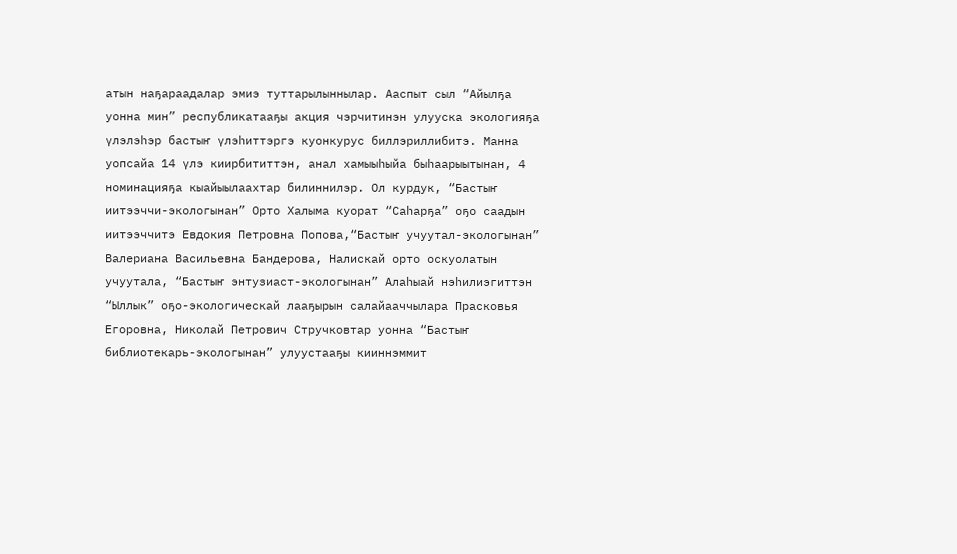атын наҕараадалар эмиэ туттарылыннылар. Ааспыт сыл “Айылҕа уонна мин” республикатааҕы акция чэрчитинэн улууска экологияҕа үлэлэһэр бастыҥ үлэһиттэргэ куонкурус биллэриллибитэ. Манна уопсайа 14 үлэ киирбититтэн, анал хамыыһыйа быһаарыытынан, 4 номинацияҕа кыайыылаахтар билиннилэр. Ол курдук, “Бастыҥ иитээччи-экологынан” Орто Халыма куорат “Саһарҕа” оҕо саадын иитээччитэ Евдокия Петровна Попова,“Бастыҥ учуутал-экологынан” Валериана Васильевна Бандерова, Налискай орто оскуолатын учуутала, “Бастыҥ энтузиаст-экологынан” Алаһыай нэһилиэгиттэн “Ыллык” оҕо-экологическай лааҕырын салайааччылара Прасковья Егоровна, Николай Петрович Стручковтар уонна “Бастыҥ библиотекарь-экологынан” улуустааҕы кииннэммит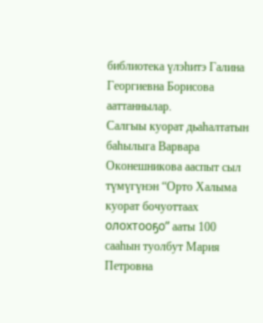библиотека үлэһитэ Галина Георгиевна Борисова ааттаннылар.
Салгыы куорат дьаһалтатын баһылыга Варвара Оконешникова ааспыт сыл түмүгүнэн “Орто Халыма куорат бочуоттаах олохтооҕо” ааты 100 сааһын туолбут Мария Петровна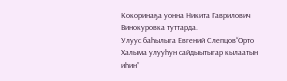Кокоринаҕа уонна Никита Гаврилович Винокуровка туттарда.
Улуус баһылыга Евгений Слепцов“Орто Халыма улууһун сайдыытыгар кылаатын иһин”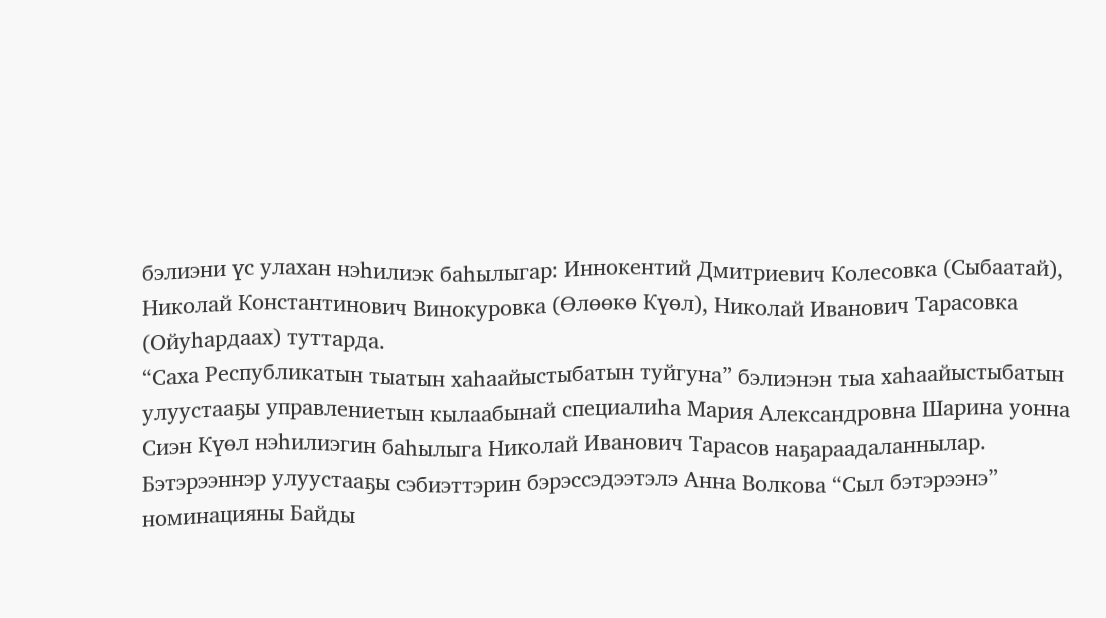бэлиэни үс улахан нэһилиэк баһылыгар: Иннокентий Дмитриевич Колесовка (Сыбаатай), Николай Константинович Винокуровка (Өлөөкө Күөл), Николай Иванович Тарасовка (Ойуһардаах) туттарда.
“Саха Республикатын тыатын хаһаайыстыбатын туйгуна” бэлиэнэн тыа хаһаайыстыбатын улуустааҕы управлениетын кылаабынай специалиһа Мария Александровна Шарина уонна Сиэн Күөл нэһилиэгин баһылыга Николай Иванович Тарасов наҕараадаланнылар.
Бэтэрээннэр улуустааҕы сэбиэттэрин бэрэссэдээтэлэ Анна Волкова “Сыл бэтэрээнэ” номинацияны Байды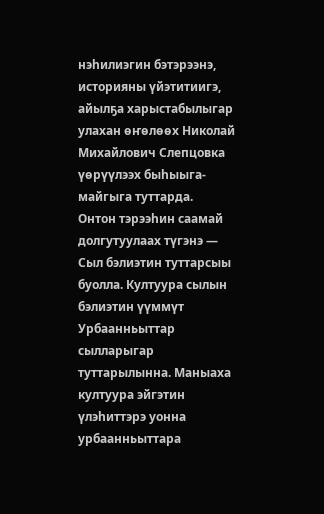нэһилиэгин бэтэрээнэ, историяны үйэтитиигэ, айылҕа харыстабылыгар улахан өҥөлөөх Николай Михайлович Слепцовка үөрүүлээх быһыыга-майгыга туттарда.
Онтон тэрээһин саамай долгутуулаах түгэнэ — Сыл бэлиэтин туттарсыы буолла. Култуура сылын бэлиэтин үүммүт Урбаанньыттар сылларыгар туттарылынна. Маныаха култуура эйгэтин үлэһиттэрэ уонна урбаанньыттара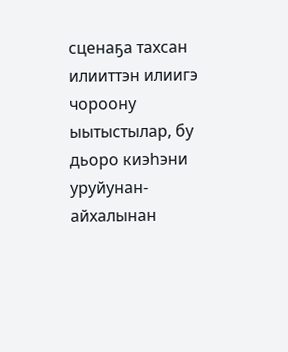сценаҕа тахсан илииттэн илиигэ чороону ыытыстылар, бу дьоро киэһэни уруйунан-айхалынан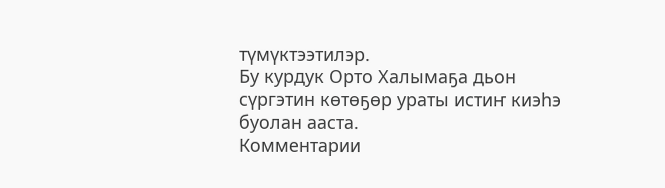түмүктээтилэр.
Бу курдук Орто Халымаҕа дьон сүргэтин көтөҕөр ураты истиҥ киэһэ буолан ааста.
Комментарии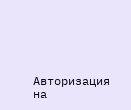Авторизация на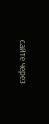сайте через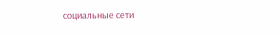социальные сети